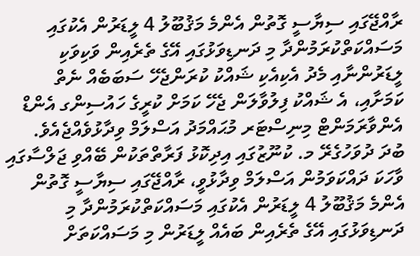ރާއްޖޭގައި ސިޔާސީ ގޮތުން އެންމެ މަޤުބޫލު 4 ލީޑަރުން އެކުގައި މަސައްކަތްކުރަމުންދާ މި ދަނޑިވަޅުގައި އޭގެ ތެރެއިން ވަކިވަކި ލީޑަރުންނާއި މެދު އެކިއެކި ޝައްކު ކުރަންޖެހޭ ސަބަބެއް ނެތް ކަމަށާއި، އެ ޝައްކު ފިލުވާލަން ޖެހޭ ކަމަށް ކުރީގެ ހައުސިންގ އެންޑް އެންވާރަމަންޓް މިނިސްޓަރ މުޙައްމަދު އަސްލަމް ވިދާޅުވެއްޖެއެވެ.
ބުދަ ދުވަހުގެރޭ މ. ކުނޫޒުގައި އިދިކޮޅު ފަރާތްތަކުން ބޭއްވި ޖަލްސާގައި ވާހަކަ ދައްކަވަމުން އަސްލަމް ވިދާޅުވީ، ރާއްޖޭގައި ސިޔާސީ ގޮތުން އެންމެ މަޤުބޫލު 4 ލީޑަރުން އެކުގައި މަސައްކަތްކުރަމުންދާ މި ދަނޑިވަޅުގައި އޭގެ ތެރެއިން ބައެއް ލީޑަރުން މި މަސައްކަތަށް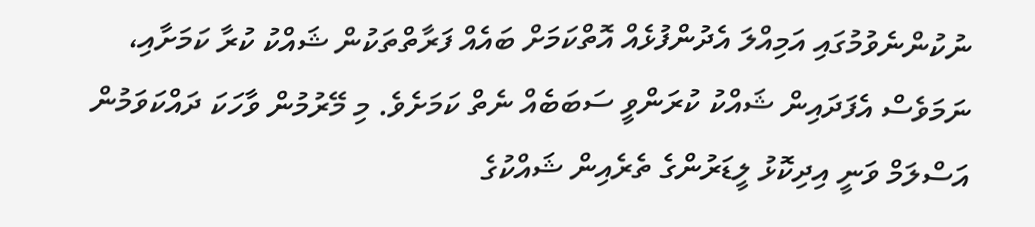ނުކުންނެވުމުގައި އަމިއްލަ އެދުންފުޅެއް އޮތްކަމަށް ބައެއް ފަރާތްތަކުން ޝައްކު ކުރާ ކަމަށާއި، ނަމަވެސް އެފަދައިން ޝައްކު ކުރަންވީ ސަބަބެއް ނެތް ކަމަށެވެ. މި މޭރުމުން ވާހަކަ ދައްކަވަމުން އަސްލަމް ވަނީ އިދިކޮޅު ލީޑަރުންގެ ތެރެއިން ޝައްކުގެ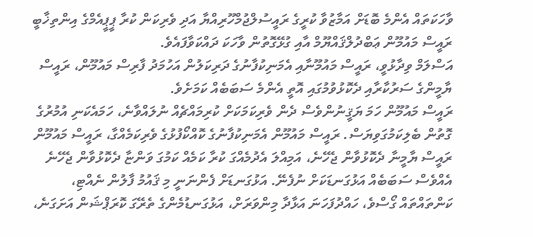ވާހަކަތައް އެންމެ ބޮޑަށް އަމާޒުވާ ކުރީގެ ރައީސުލްޖުމްހޫރިއްޔާ އަދި ވެރިކަން ކުރާ ޕީޕީއެމްގެ އިންތިޚާބީ ރައީސް މައުމޫން ޢަބްދުލްޤައްޔޫމް އާއި ގުޅޭގޮތުން ވާހަކަ ދައްކަވާފައެވެ.
އަސްލަމް ވިދާޅުވީ، ރައީސް މައުމޫނާއި އެމަނިކުފާނުގެ ދަރިކަލުން އަހުމަދު ފާރިސް މައުމޫން، ރައީސް ޔާމީންގެ ސަރުކާރާއި ދެކޮޅުވުމުގައި އޮތީ އެންމެ ސަބަބެއް ކަމަށެވެ.
ރައީސް މައުމޫން ހަމަ ޔަޤީނުންވެސް ދެން ވެރިކަމަކަށް ކުރިމައްޗެއް ނުލައްވާނެ، ހަމައެކަނި އުމުރުގެ ގޮތުން ބެލިކަމުގަވިޔަސް. ރައީސް މައުމޫން އެމަނިކުފާނުގެ ކޮއްކޯފުޅުގެ ވެރިކަމެއްގާ، ރައީސް މައުމޫން ރައީސް ޔާމީނާ ދެކޮޅުވާން ޖެހޭނެ، އަމިއްލަ އެދުމެއްގަ ކުރާ ކަމެއް ކަމުގަ ވަންޏާ ދެކޮޅުވާން ޖެހޭނެ އެއްވެސް ސަބަބެއް އަޅުގަނޑަކަށް ނުފެނޭ. އަޅުގަނޑަށް ފެންނަނީ މި ޤައުމު ފާލުން ނެއްޓި، ކަންތައްތައް ގޯސްވެ، ހައްދުފަހަނަ އަޅާދާ މިންވަރަށް، އަޅުގަނޑުމެންގެ ތެރޭގަ ކޮރަޕްޝަން އަށަގަނެ،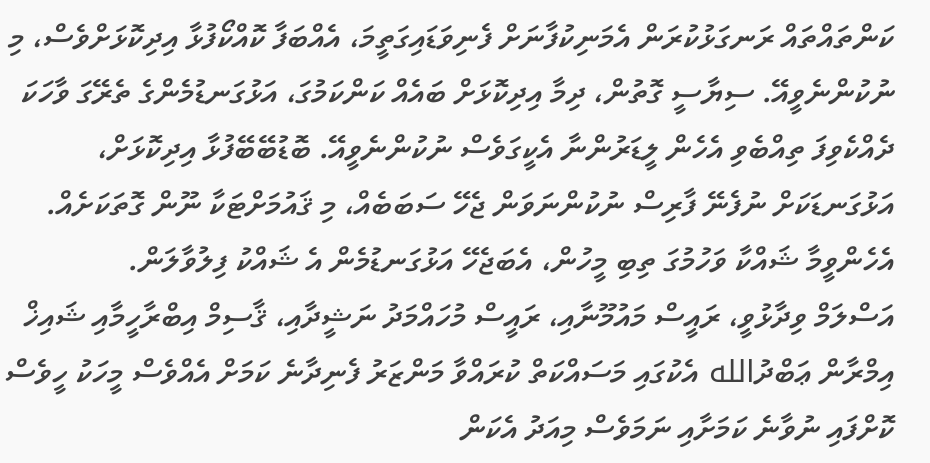ކަންތައްތައް ރަނގަޅުކުރަން އެމަނިކުފާނަށް ފެނިވަޑައިގަތީމަ، އެއްބަފާ ކޮއްކޯފުޅާ އިދިކޮޅަށްވެސް، މި ނުކުންނެވީއޭ. ސިޔާސީ ގޮތުން، ދިމާ އިދިކޮޅަށް ބައެއް ކަންކަމުގަ، އަޅުގަނޑުމެންގެ ތެރޭގަ ވާހަކަ ދެއްކެވިފަ ތިއްބެވި އެހެން ލީޑަރުންނާ އެކީގަވެސް ނުކުންނެވީއޭ. ބޮޑުބޭބޭފުޅާ އިދިކޮޅަށް، އަޅުގަނޑަކަށް ނުފެނޭ ފާރިސް ނުކުންނަވަން ޖެހޭ ސަބަބެއް، މި ޤައުމަށްޓަކާ ނޫން ގޮތަކަށެއް. އެހެންވީމާ ޝައްކާ ވަހުމުގަ ތިބި މީހުން، އެބަޖެހޭ އަޅުގަނޑުމެން އެ ޝައްކު ފިލުވާލަން.
އަސްލަމް ވިދާޅުވީ، ރައީސް މައުމޫނާއި، ރައީސް މުހައްމަދު ނަޝީދާއި، ޤާސިމް އިބްރާހީމާއި ޝައިޚް އިމްރާން ޢަބްދުالله އެކުގައި މަސައްކަތް ކުރައްވާ މަންޒަރު ފެނިދާނެ ކަމަށް އެއްވެސް މީހަކު ހީވެސް ކޮށްފައި ނުވާނެ ކަމަށާއި ނަމަވެސް މިއަދު އެކަން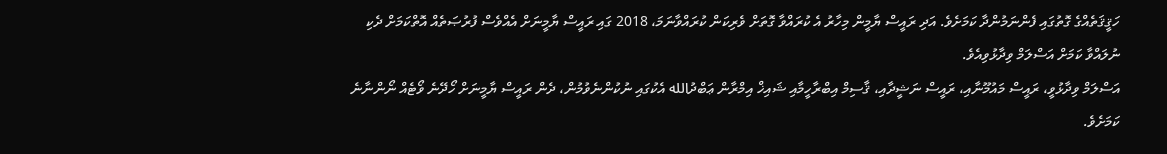ހަޤީޤަތެއްގެ ގޮތުގައި ފެންނަމުންދާ ކަމަށެވެ. އަދި ރައީސް ޔާމީން މިހާރު އެ ކުރައްވާ ގޮތަށް ވެރިކަން ކުރައްވާނަމަ، 2018 ގައި ރައީސް ޔާމީނަށް އެއްވެސް ފުރުޞަތެއް އޮތްކަމަށް ދެކި ނުލައްވާ ކަމަށް އަސްލަމް ވިދާޅުވިއެވެ.
އަސްލަމް ވިދާޅުވީ، ރައީސް މައުމޫނާއި، ރައީސް ނަޝީދާއި، ޤާސިމް އިބްރާހީމާއި ޝައިޚް އިމްރާން ޢަބްދުالله އެކުގައި ނުކުންނެވުމުން، ދެން ރައީސް ޔާމީނަށް ހޯދޭނެ ވޯޓެއް ނޯންނާނެ ކަމަށެވެ.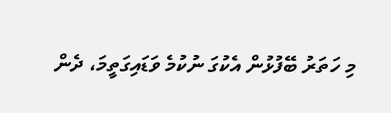މި ހަތަރު ބޭފުޅުން އެކުގަ ނުކުމެ ވަޑައިގަތީމަ، ދެން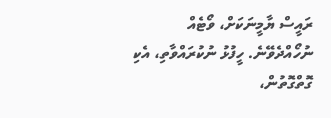ރައީސް ޔާމީނަކަށް، ވޯޓެއް ނުހޯއްދެވޭނެ. ހީފުޅު ނުކުރައްވާތި، އެކި ގޮތްގޮތުން،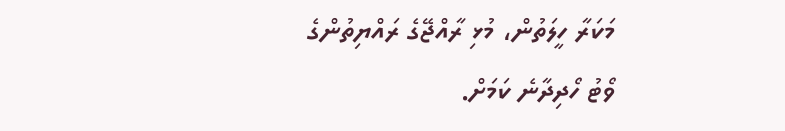މަކަރާ ހީލަތުން، މުޅި ރާއްޖޭގެ ރައްޔިތުންގެ ވޯޓު ހޯދިދާނެ ކަމަށް.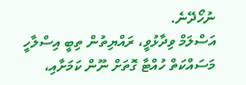ނުހޯދޭނެ.
އަސްލަމް ވިދާޅުވީ، ރައްޔިތުން ތިބީ އިސްލާހީ މަސައްކަތް ހުއްޓާ ގޮތަށް ނޫން ކަމަށާއި،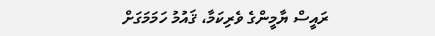ރައީސް ޔާމީންގެ ވެރިކަމާ، ޤައުމު ހަމަމަގަށް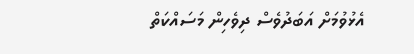އެޅުވުމަށް އަބަދުވެސް ދިވެހިން މަސައްކަތް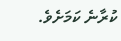ކުރާނެ ކަމަށެވެ.